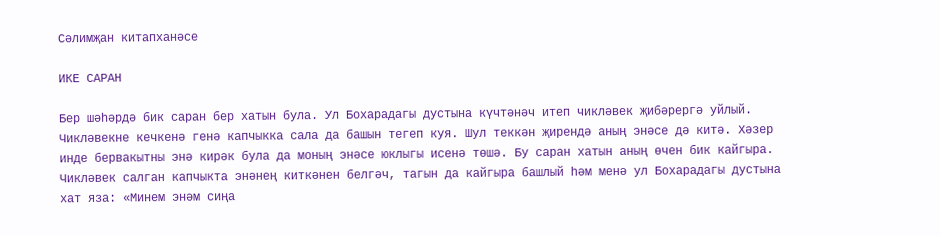Сәлимҗан китапханәсе

ИКЕ САРАН

Бер шәһәрдә бик саран бер хатын була. Ул Бохарадагы дустына күчтәнәч итеп чикләвек җибәрергә уйлый. Чикләвекне кечкенә генә капчыкка сала да башын тегеп куя. Шул теккән җирендә аның энәсе дә китә. Хәзер инде бервакытны энә кирәк була да моның энәсе юклыгы исенә төшә. Бу саран хатын аның өчен бик кайгыра. Чикләвек салган капчыкта энәнең киткәнен белгәч, тагын да кайгыра башлый һәм менә ул Бохарадагы дустына хат яза: «Минем энәм сиңа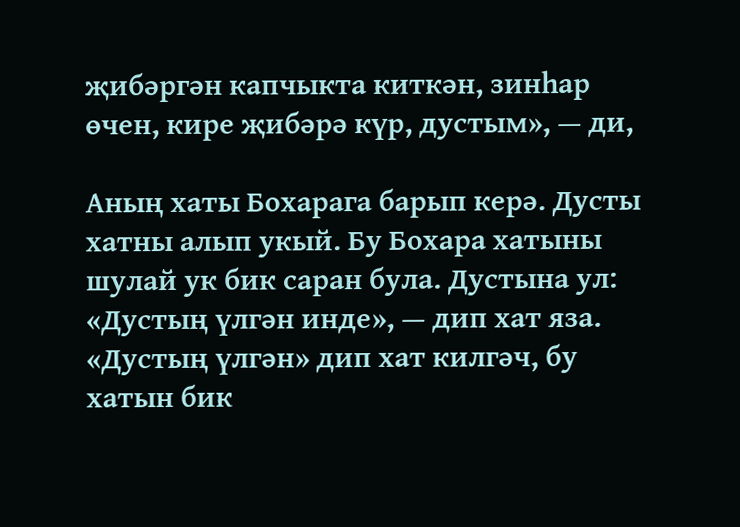җибәргән капчыкта киткән, зинһар өчен, кире җибәрә күр, дустым», — ди,

Аның хаты Бохарага барып керә. Дусты хатны алып укый. Бу Бохара хатыны шулай ук бик саран була. Дустына ул: «Дустың үлгән инде», — дип хат яза. «Дустың үлгән» дип хат килгәч, бу хатын бик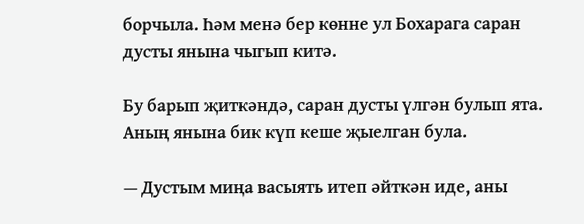борчыла. Һәм менә бер көнне ул Бохарага саран дусты янына чыгып китә.

Бу барып җиткәндә, саран дусты үлгән булып ята. Аның янына бик күп кеше җыелган була.

— Дустым миңа васыять итеп әйткән иде, аны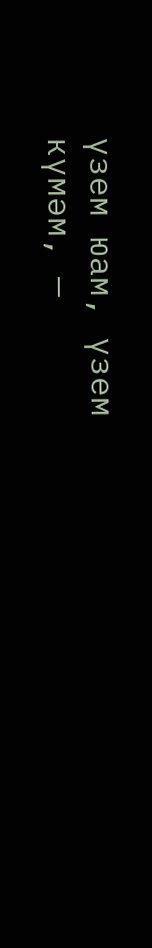үзем юам, үзем күмәм, —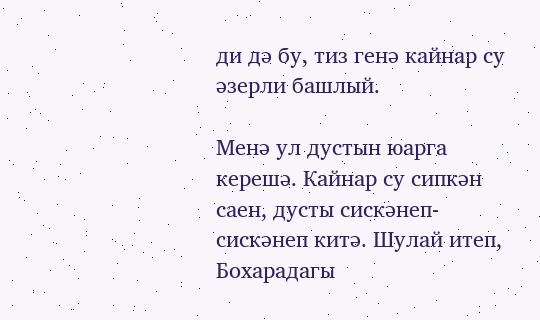ди дә бу, тиз генә кайнар су әзерли башлый.

Менә ул дустын юарга керешә. Кайнар су сипкән саен, дусты сискәнеп-сискәнеп китә. Шулай итеп, Бохарадагы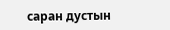саран дустын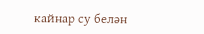кайнар су белән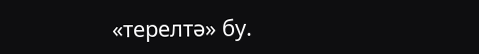«терелтә» бу.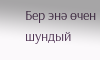Бер энә өчен шундый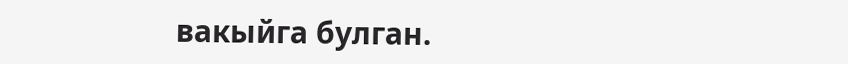вакыйга булган.